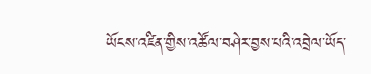ཡོངས་འཛིན་གྱིས་འཚོལ་བཤེར་བྱས་པའི་འབྲེལ་ཡོད་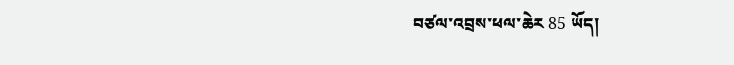བཙལ་འབྲས་ཕལ་ཆེར 85 ཡོད།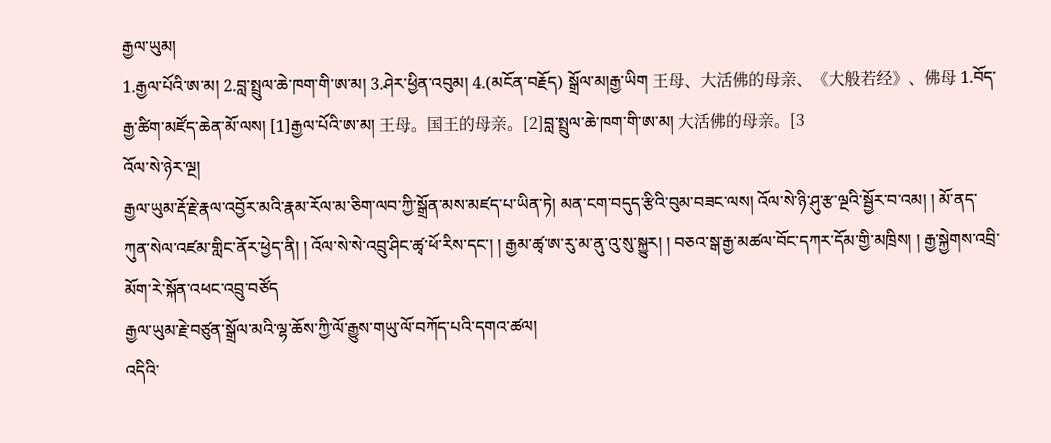རྒྱལ་ཡུམ།
1.རྒྱལ་པོའི་ཨ་མ། 2.བླ་སྤྲུལ་ཆེ་ཁག་གི་ཨ་མ། 3.ཤེར་ཕྱིན་འབུམ། 4.(མངོན་བརྗོད) སྒྲོལ་མ།རྒྱ་ཡིག 王母、大活佛的母亲、《大般若经》、佛母 1.བོད་རྒྱ་ཚིག་མཛོད་ཆེན་མོ་ལས། [1]རྒྱལ་པོའི་ཨ་མ། 王母。国王的母亲。[2]བླ་སྤྲུལ་ཆེ་ཁག་གི་ཨ་མ། 大活佛的母亲。[3
འོལ་སེ་ཉེར་ལྔ།
རྒྱལ་ཡུམ་རྡོ་རྗེ་རྣལ་འབྱོར་མའི་རྣམ་རོལ་མ་ཅིག་ལབ་ཀྱི་སྒྲོན་མས་མཛད་པ་ཡིན་ཏེ། མན་ངག་བདུད་རྩིའི་བུམ་བཟང་ལས། འོལ་སེ་ཉི་ཤུ་རྩ་ལྔའི་སྦྱོར་བ་འམ། ། མོ་ནད་ཀུན་སེལ་འཛམ་གླིང་ནོར་ཕྱེད་ནི། ། འོལ་སེ་སེ་འབྲུ་ཤིང་ཚྭ་ཕོ་རིས་དང་། ། རྒྱམ་ཚྭ་ཨ་རུ་མ་ནུ་འུ་སུ་སྐྱུར། ། བཅའ་སྒ་རྒྱ་མཚལ་བོང་དཀར་དོམ་གྱི་མཁྲིས། ། རྒྱ་སྐྱེགས་འབྲི་མོག་རེ་སྐོན་འཕང་འབྲུ་བཙོད
རྒྱལ་ཡུམ་རྗེ་བཙུན་སྒྲོལ་མའི་ལྷ་ཆོས་ཀྱི་ལོ་རྒྱུས་གཡུ་ལོ་བཀོད་པའི་དགའ་ཚལ།
འདིའི་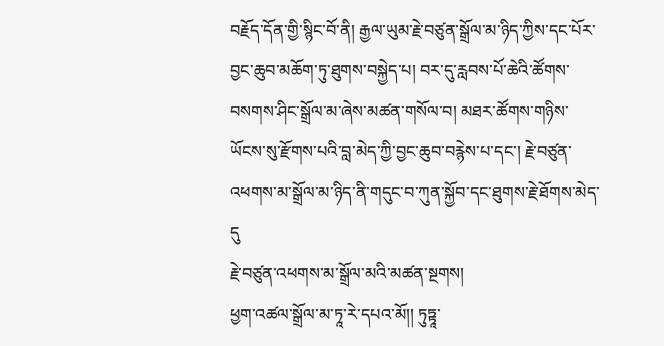བརྗོད་དོན་གྱི་སྙིང་བོ་ནི། རྒྱལ་ཡུམ་རྗེ་བཙུན་སྒྲོལ་མ་ཉིད་ཀྱིས་དང་པོར་བྱང་ཆུབ་མཆོག་ཏུ་ཐུགས་བསྐྱེད་པ། བར་དུ་རླབས་པོ་ཆེའི་ཚོགས་བསགས་ཤིང་སྒྲོལ་མ་ཞེས་མཚན་གསོལ་བ། མཐར་ཚོགས་གཉིས་ཡོངས་སུ་རྫོགས་པའི་བླ་མེད་ཀྱི་བྱང་ཆུབ་བརྙེས་པ་དང་། རྗེ་བཙུན་འཕགས་མ་སྒྲོལ་མ་ཉིད་ནི་གདུང་བ་ཀུན་སྐྱོབ་དང་ཐུགས་རྗེ་ཐོགས་མེད་དུ
རྗེ་བཙུན་འཕགས་མ་སྒྲོལ་མའི་མཚན་སྔགས།
ཕྱག་འཚལ་སྒྲོལ་མ་ཏཱ་རེ་དཔའ་མོ།། ཏུཏྟཱ་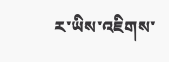ར་ཡིས་འཇིགས་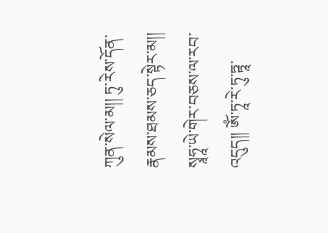ཀུན་སེལ་མ།། ཏུ་རེས་དོན་རྣམས་ཐམས་ཅད་སྟེར་མ།། སྭཱཧཱ་ཡེ་གེར་བཅས་ལ་རབ་འདུད།། ཨོཾ་ཏཱ་རེ་ཏུ་ཏྟཱ་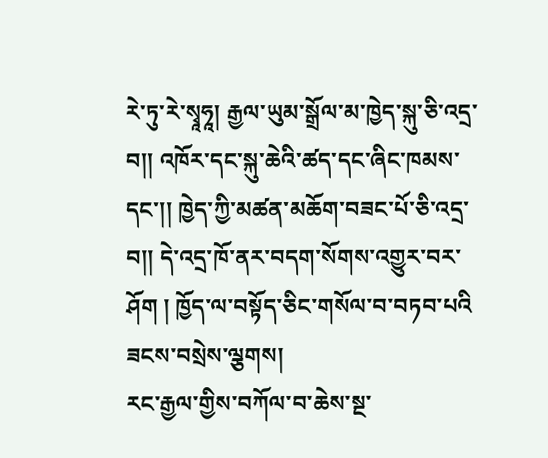རེ་ཏུ་རེ་སྭཱཧཱ། རྒྱལ་ཡུམ་སྒྲོལ་མ་ཁྱེད་སྐུ་ཅི་འདྲ་བ།། འཁོར་དང་སྐུ་ཆེའི་ཚད་དང་ཞིང་ཁམས་དང་།། ཁྱེད་ཀྱི་མཚན་མཆོག་བཟང་པོ་ཅི་འདྲ་བ།། དེ་འདྲ་ཁོ་ནར་བདག་སོགས་འགྱུར་བར་ཤོག ། ཁྱོད་ལ་བསྟོད་ཅིང་གསོལ་བ་བཏབ་པའི
ཟངས་བསྲེས་ལྕགས།
རང་རྒྱལ་གྱིས་བཀོལ་བ་ཆེས་སྔ་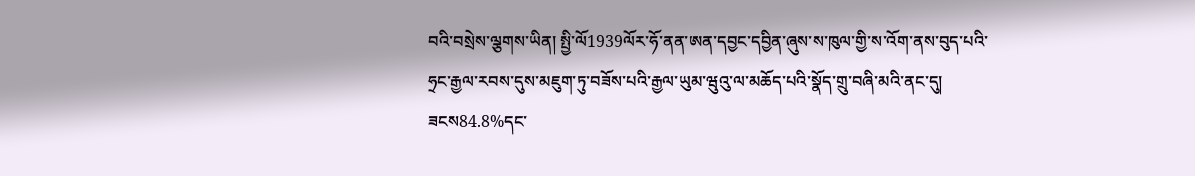བའི་བསྲེས་ལྕགས་ཡིན། སྤྱི་ལོ1939ལོར་ཧོ་ནན་ཨན་དབྱང་དབྱིན་ཞུས་ས་ཁུལ་གྱི་ས་འོག་ནས་བུད་པའི་ཧྲང་རྒྱལ་རབས་དུས་མཇུག་ཏུ་བཟོས་པའི་རྒྱལ་ཡུམ་ཝུའུ་ལ་མཆོད་པའི་སྣོད་གྲུ་བཞི་མའི་ནང་དུ། ཟངས84.8%དང་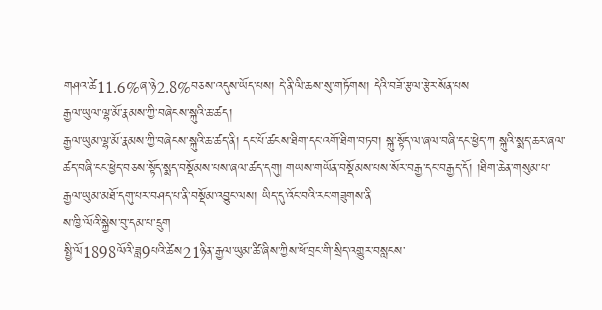གཤའ་ཚེ11.6%ཞ་ཉེ2.8%བཅས་འདུས་ཡོད་པས། དེ་ནི་ལི་ཆས་སུ་གཏོགས། དེའི་བཟོ་རྩལ་རྩེར་སོན་པས
རྒྱལ་ཡུལ་ལྷ་མོ་རྣམས་ཀྱི་བཞེངས་སྐུའི་ཆ་ཚད།
རྒྱལ་ཡུམ་ལྷ་མོ་རྣམས་ཀྱི་བཞེངས་སྐུའི་ཆ་ཚད་ནི། དང་པོ་ཚངས་ཐིག་དང་འགོ་ཐིག་བཏབ། སྐུ་སྟོད་ལ་ཞལ་བཞི་དང་ཕྱེད་ཀ སྐུའི་སྨད་ཆར་ཞལ་ཚད་བཞི་ངང་ཕྱེད་བཅས་སྟོད་སྨད་བསྡོམས་པས་ཞལ་ཚད་དགུ། གཡས་གཡོན་བསྡོམས་པས་སོར་བརྒྱ་དང་བརྒྱད་དོ། །ཐིག་ཆེན་གསུམ་པ་རྒྱལ་ཡུམ་མཐོ་དགུ་པར་བཤད་པ་ནི་བསྡོམ་འབྱུང་ལས། ཡིད་དུ་འོང་བའི་རང་གཟུགས་ནི
ས་ཁྱི་ལོའི་སྐྱེས་བུ་དམ་པ་དྲུག
སྤྱི་ལོ1898ལོའི་ཟླ9པའི་ཚེས21ཉིན་རྒྱལ་ཡུམ་ཚི་ཞིས་ཀྱིས་ཕོ་བྲང་གི་སྲིད་འགྱུར་བསླངས་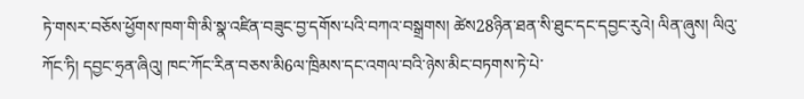ཏེ་གསར་བཅོས་ཕྱོགས་ཁག་གི་མི་སྣ་འཛིན་བཟུང་བྱ་དགོས་པའི་བཀའ་བསྒྲགས། ཚེས28ཉིན་ཐན་སི་ཐུང་དང་དབྱང་རུའེ། ལིན་ཞུས། ལིའུ་ཀོང་ཏི། དབྱང་ཧྲན་ཞིའུ། ཁང་ཀོང་རིན་བཅས་མི6ལ་ཁྲིམས་དང་འགལ་བའི་ཉེས་མིང་བཏགས་ཏེ་པེ་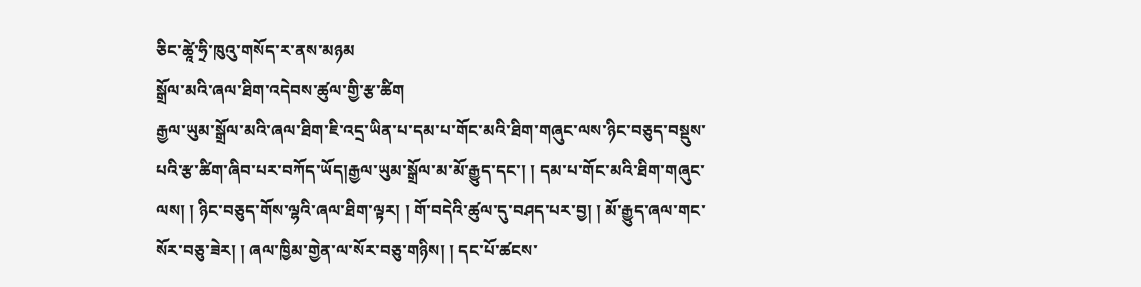ཅིང་ཚཱེ་ཧྲི་ཁུའུ་གསོད་ར་ནས་མཉམ
སྒྲོལ་མའི་ཞལ་ཐིག་འདེབས་ཚུལ་གྱི་རྩ་ཚིག
རྒྱལ་ཡུམ་སྒྲོལ་མའི་ཞལ་ཐིག་ཇི་འདྲ་ཡིན་པ་དམ་པ་གོང་མའི་ཐིག་གཞུང་ལས་ཉིང་བཅུད་བསྡུས་པའི་རྩ་ཚིག་ཞིབ་པར་བཀོད་ཡོད།རྒྱལ་ཡུམ་སྒྲོལ་མ་མོ་རྒྱུད་དང་། ། དམ་པ་གོང་མའི་ཐིག་གཞུང་ལས། ། ཉིང་བཅུད་གོས་ལྷའི་ཞལ་ཐིག་ལྟར། ། གོ་བདེའི་ཚུལ་དུ་བཤད་པར་བྱ། ། མོ་རྒྱུད་ཞལ་གང་སོར་བཅུ་ཟེར། ། ཞལ་ཁྱིམ་གྱེན་ལ་སོར་བཅུ་གཉིས། ། དང་པོ་ཚངས་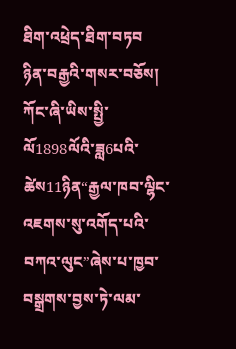ཐིག་འཕྲེད་ཐིག་བཏབ
ཉིན་བརྒྱའི་གསར་བཅོས།
ཀོང་ཞི་ཡིས་སྤྱི་ལོ1898ལོའི་ཟླ6པའི་ཚེས11ཉིན“རྒྱལ་ཁབ་ལྷིང་འཇགས་སུ་འགོད་པའི་བཀའ་ལུང”ཞེས་པ་ཁྱབ་བསྒྲགས་བྱས་ཏེ་ལམ་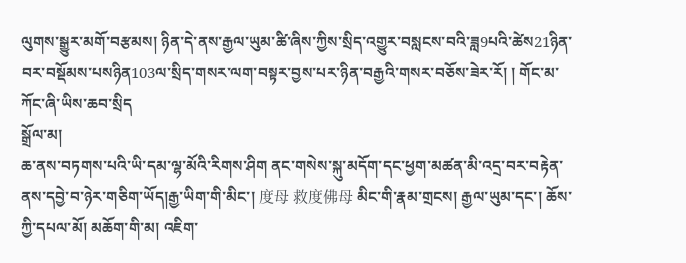ལུགས་སྒྱུར་མགོ་བརྩམས། ཉིན་དེ་ནས་རྒྱལ་ཡུམ་ཚི་ཞིས་ཀྱིས་སྲིད་འགྱུར་བསླངས་བའི་ཟླ9པའི་ཚེས21ཉིན་བར་བསྡོམས་པསཉིན103ལ་སྲིད་གསར་ལག་བསྟར་བྱས་པར་ཉིན་བརྒྱའི་གསར་བཅོས་ཟེར་རོ། ། གོང་མ་ཀོང་ཞི་ཡིས་ཆབ་སྲིད
སྒྲོལ་མ།
ཆ་ནས་བཏགས་པའི་ཡི་དམ་ལྷ་མོའི་རིགས་ཤིག ནང་གསེས་སྐུ་མདོག་དང་ཕྱག་མཚན་མི་འདྲ་བར་བརྟེན་ནས་དབྱེ་བ་ཉེར་གཅིག་ཡོད།རྒྱ་ཡིག་གི་མིང་། 度母 救度佛母 མིང་གི་རྣམ་གྲངས། རྒྱལ་ཡུམ་དང་། ཆོས་ཀྱི་དཔལ་མོ། མཆོག་གི་མ། འཇིག་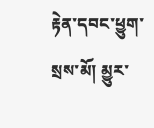རྟེན་དབང་ཕྱུག་སྲས་མོ། མྱུར་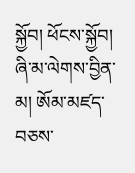སྐྱོབ། ཕོངས་སྐྱོབ། ཞི་མ་ལེགས་བྱིན་མ། ཨོམ་མཛད་བཅས་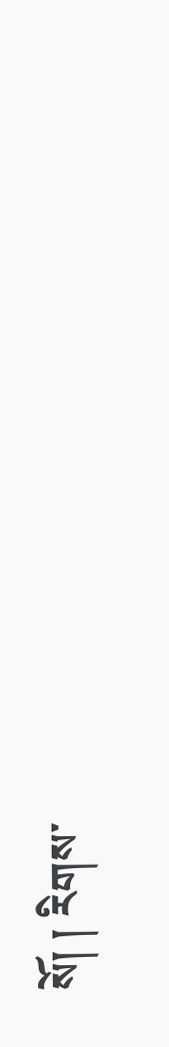སོ། ། རིགས་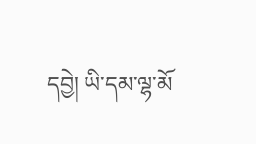དབྱེ། ཡི་དམ་ལྷ་མོ